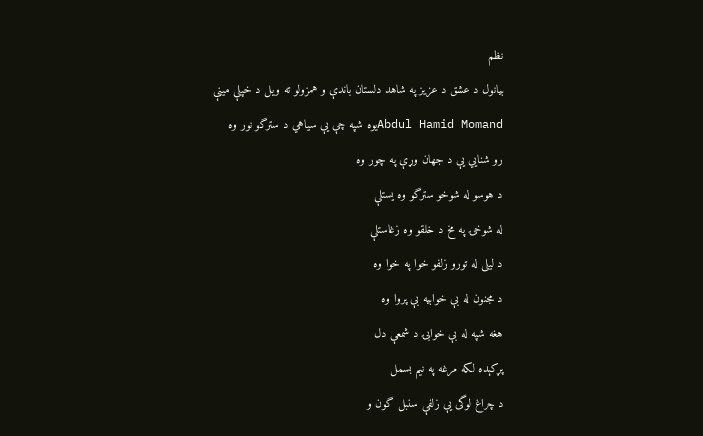نظم
بيانول د عشق د عزيز په شاهد دلستان باندې و همزولو ته ويل د خپلې مينې
Abdul Hamid Momandيوه شپه چې يې سياهي د سترگو نور وه
رو شنايي يې د جهان وړې په چور وه
د هوسو له شوخو سترگو وه يستلې
له شوخۍ په مخ د خلقو وه زغاستلې
د ليلی له تورو زلفو خوا په خوا وه
د مجنون له بې خوابيه بې پروا وه
هغه شپه له بې خوابۍ د شمعې دل
پړکېده لکه مرغه په نيم بسمل
د چراغ لوگی يې زلفې سنبل گون و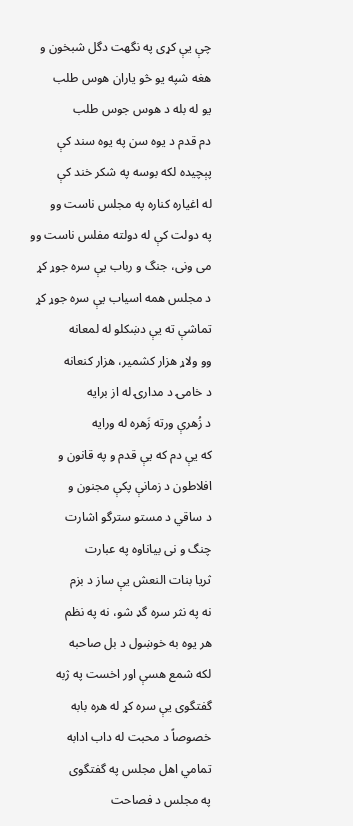چې يې کړی په نگهت دگل شبخون و
هغه شپه يو څو ياران هوس طلب
يو له بله د هوس جوس طلب
دم قدم د يوه سن په يوه سند کې
پېچيده لکه بوسه په شکر خند کې
له اغياره کناره په مجلس ناست وو
په دولت کې له دولته مفلس ناست وو
می ونی، جنگ و رباب يې سره جوړ کړ
د مجلس همه اسياب يې سره جوړ کړ
تماشې ته يې دښکلو له لمعانه
وو ولاړ هزار کشمير، هزار کنعانه
د خامۍ د مدارۍ له از برايه
د زُهرې ورته زَهره له ورايه
که يې دم که يې قدم و په قانون و
افلاطون د زمانې پکې مجنون و
د ساقي د مستو سترگو اشارت
چنگ و نی بياناوه په عبارت
ثريا بنات النعش يې ساز د بزم
نه په نثر سره گډ شو، نه په نظم
هر يوه به خوښول د بل صاحبه
لکه شمع هسې اور اخست په ژبه
گفتگوی يې سره کړ له هره بابه
خصوصاً د محبت له داب ادابه
تمامي اهل مجلس په گفتگوی
په مجلس د فصاحت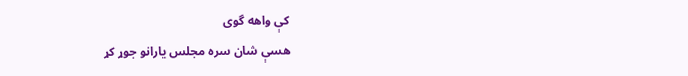کې واهه گوی
هسې شان سره مجلس يارانو جوړ کړ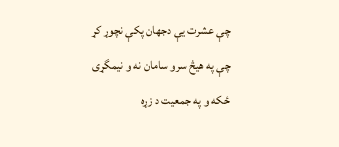چې عشرت يې دجهان پکې نچوړ کړ
چې په هيڅ سرو سامان نه و نيمگړی
ځکه و په جمعيت د زړه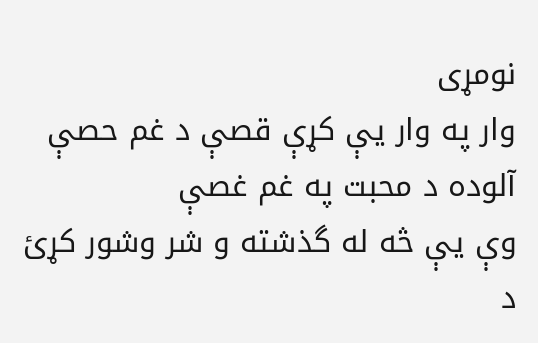نومړی
وار په وار يې کړې قصې د غم حصې
آلوده د محبت په غم غصې
وې يې څه له گذشته و شر وشور کړئ
د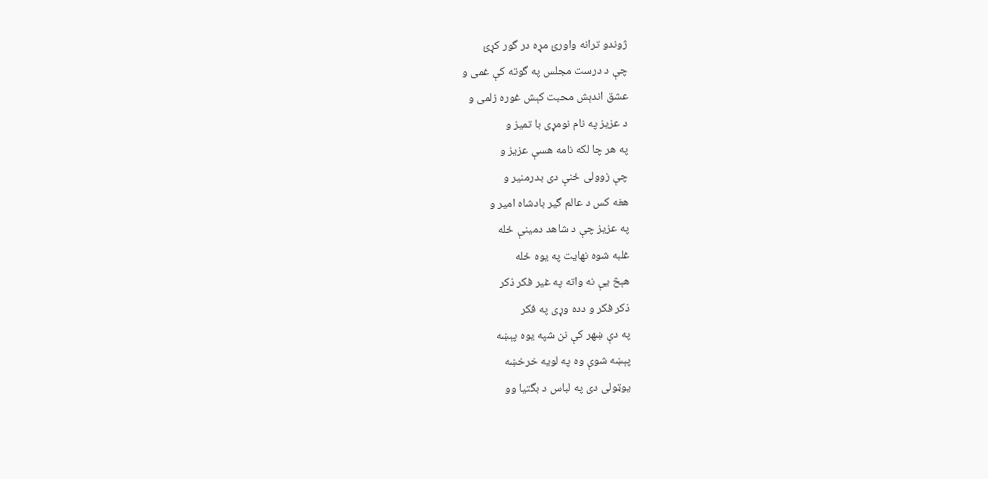ژوندو ترانه واورئ مړه در گور کړئ
چې د درست مجلس په گوته کې غمی و
عشق اندېش محبت کېش غوره زلمی و
د عزيز په نام نومړی با تميز و
په هر چا لکه نامه هسې عزيز و
چې زوولی ځنې دی بدرمنير و
هغه کس د عالم گير بادشاه امير و
په عزيز چې د شاهد دمينې ځله
غلبه شوه نهايت په يوه ځله
هېڅ يې نه واته په غير فکر ذکر
ذکر فکر و دده وړی په فکر
په دې ښهر کې نن شپه يوه پېښه
پېښه شوې وه په لويه خرخښه
يوټولی دی په لباس د بگتيا وو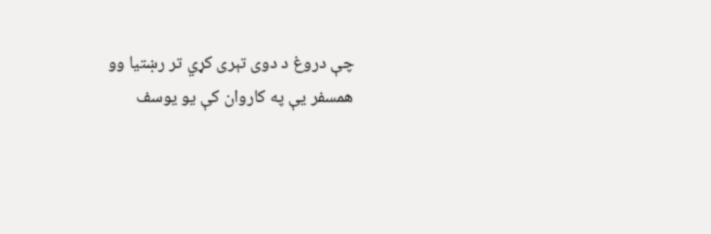چې دروغ د دوی تېری کړي تر رښتيا وو
همسفر يې په کاروان کې يو يوسف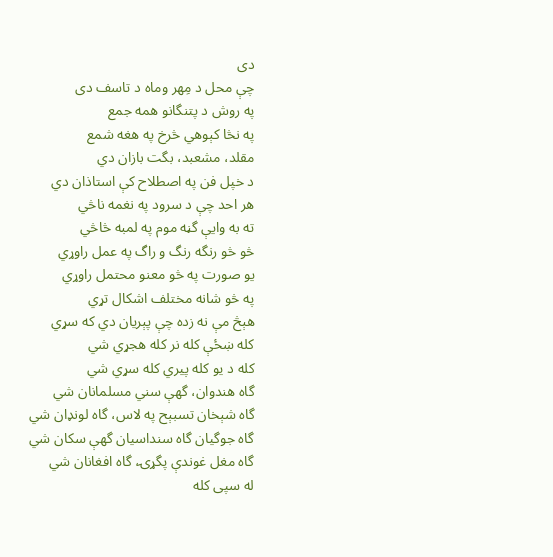دی
چې محل د مِهر وماه د تاسف دی
په روش د پتنگانو همه جمع
په نڅا کېوهي څرخ په هغه شمع
مقلد، مشعبد، بگت بازان دي
د خپل فن په اصطلاح کې استاذان دي
هر احد چې د سرود په نغمه ناڅي
ته به وايې گڼه موم په لمبه څاڅي
څو څو رنگه رنگ و راگ په عمل راوړي
يو صورت په څو معنو محتمل راوړي
په څو شانه مختلف اشکال تړي
هېڅ مې نه زده چې پېريان دي که سړي
کله ښځې کله نر کله هجړي شي
کله د يو کله پيري کله سړي شي
گاه هندوان، گهې سني مسلمانان شي
گاه شېخان تسبېح په لاس، گاه لونډان شي
گاه جوگيان گاه سنداسيان گهې سکان شي
گاه مغل غوندې پگړۍ، گاه افغانان شي
له سپی کله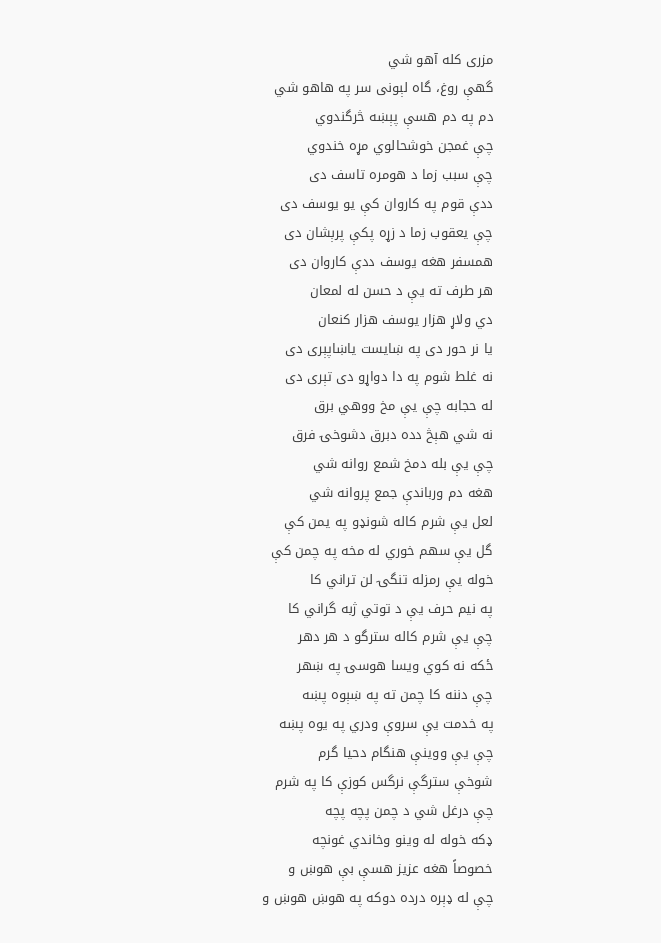مزری کله آهو شي
گهې روغ، گاه لېونی سر په هاهو شي
دم په دم هسې پېښه څرگندوي
چې غمجن خوشحالوي مړه خندوي
چې سبب زما د هومره تاسف دی
ددې قوم په کاروان کې يو يوسف دی
چې يعقوب زما د زړه پکې پرېشان دی
همسفر هغه يوسف ددې کاروان دی
هر طرف ته يې د حسن له لمعان
دي ولاړ هزار يوسف هزار کنعان
يا نر حور دی په ښايست ياښاپېری دی
نه غلط شوم په دا دواړو دی تېری دی
له حجابه چې يې مخ ووهي برق
نه شي هېڅ دده دبرق دشوخۍ فرق
چې يې بله دمخ شمع روانه شي
هغه دم ورباندې جمع پروانه شي
لعل يې شرم کاله شونډو په يمن کې
گل يې سهم خوري له مخه په چمن کې
خوله يې رمزله تنگۍ لن تراني کا
په نيم حرف يې د توتي ژبه گراني کا
چې يې شرم کاله سترگو د هر دهر
ځکه نه کوي ويسا هوسۍ په ښهر
چې دننه کا چمن ته په ښېوه پښه
په خدمت يې سروې ودري په يوه پښه
چې يې ووينې هنگام دحيا گرم
شوخې سترگې نرگس کوزې کا په شرم
چې درغل شي د چمن پچه پچه
ډکه خوله له وينو وخاندي غونچه
خصوصاً هغه عزيز هسې بې هوښ و
چې له ډېره درده دوکه په هوښ هوښ و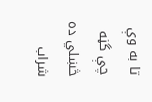تا به وې چې گڼه څښلي ده شراب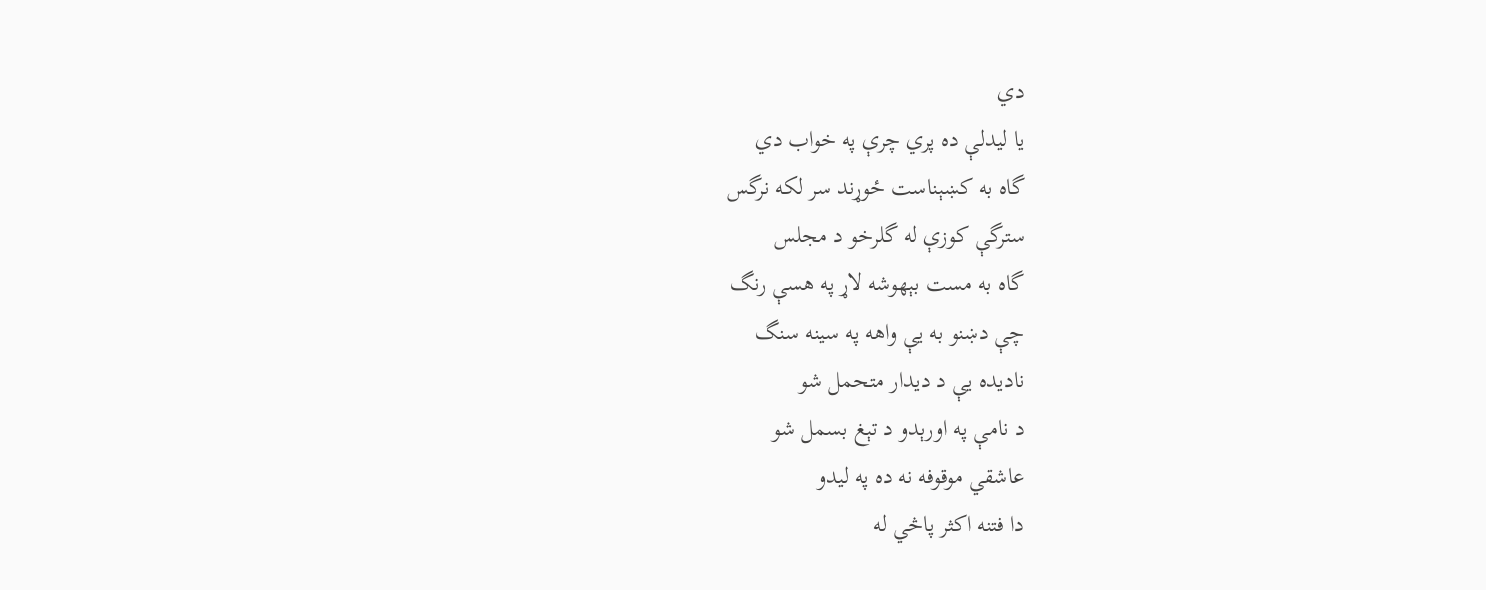دي
يا ليدلې ده پري چرې په خواب دي
گاه به کښېناست ځوړند سر لکه نرگس
سترگې کوزې له گلرخو د مجلس
گاه به مست بېهوشه لاړ په هسې رنگ
چې دښنو به يې واهه په سينه سنگ
ناديده يې د ديدار متحمل شو
د نامې په اورېدو د تېغ بسمل شو
عاشقي موقوفه نه ده په ليدو
دا فتنه اکثر پاڅي له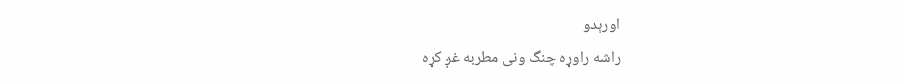اورېدو
راشه راوړه چنگ ونی مطربه غږ کړه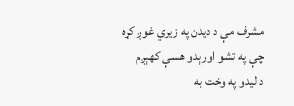مشرف مې د ديدن په زيري غوږ کړه
چې په تشو اورېدو هسې کهېږم
د ليدو په وخت به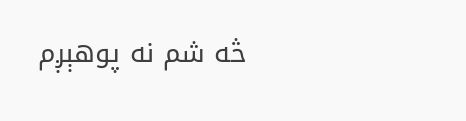څه شم نه پوهېږم